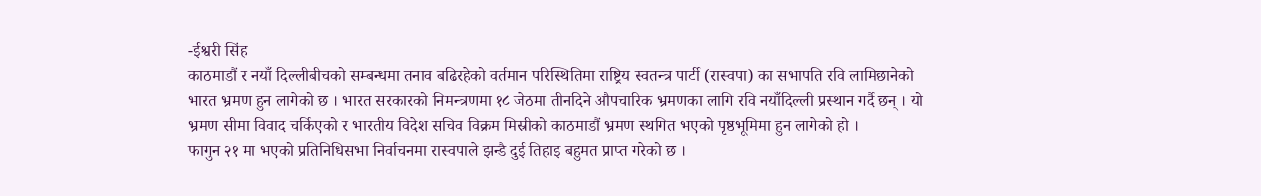-ईश्वरी सिंह
काठमाडौं र नयाँ दिल्लीबीचको सम्बन्धमा तनाव बढिरहेको वर्तमान परिस्थितिमा राष्ट्रिय स्वतन्त्र पार्टी (रास्वपा) का सभापति रवि लामिछानेको भारत भ्रमण हुन लागेको छ । भारत सरकारको निमन्त्रणमा १८ जेठमा तीनदिने औपचारिक भ्रमणका लागि रवि नयाँदिल्ली प्रस्थान गर्दै छन् । यो भ्रमण सीमा विवाद चर्किएको र भारतीय विदेश सचिव विक्रम मिस्रीको काठमाडौं भ्रमण स्थगित भएको पृष्ठभूमिमा हुन लागेको हो ।
फागुन २१ मा भएको प्रतिनिधिसभा निर्वाचनमा रास्वपाले झन्डै दुई तिहाइ बहुमत प्राप्त गरेको छ ।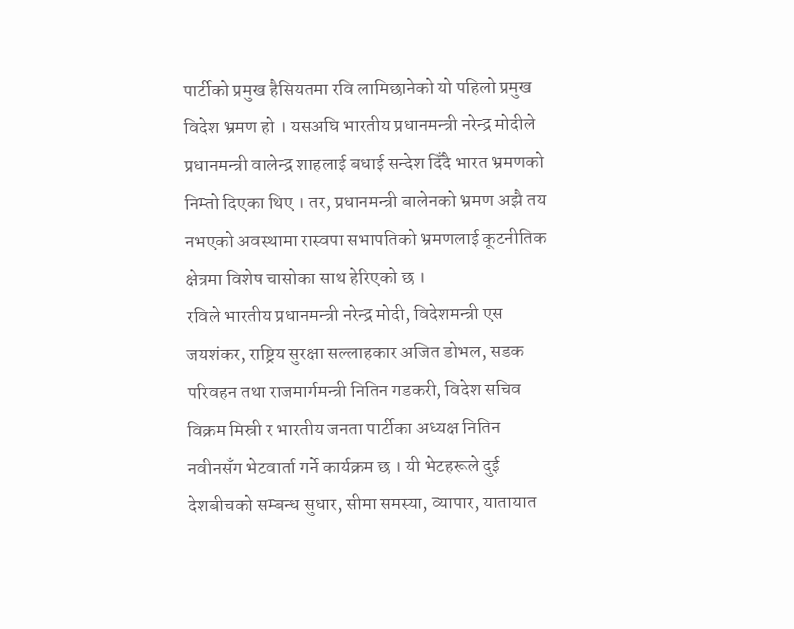पार्टीको प्रमुख हैसियतमा रवि लामिछानेको यो पहिलो प्रमुख विदेश भ्रमण हो । यसअघि भारतीय प्रधानमन्त्री नरेन्द्र मोदीले प्रधानमन्त्री वालेन्द्र शाहलाई बधाई सन्देश दिँदै भारत भ्रमणको निम्तो दिएका थिए । तर, प्रधानमन्त्री बालेनको भ्रमण अझै तय नभएको अवस्थामा रास्वपा सभापतिको भ्रमणलाई कूटनीतिक क्षेत्रमा विशेष चासोका साथ हेरिएको छ ।
रविले भारतीय प्रधानमन्त्री नरेन्द्र मोदी, विदेशमन्त्री एस जयशंकर, राष्ट्रिय सुरक्षा सल्लाहकार अजित डोभल, सडक परिवहन तथा राजमार्गमन्त्री नितिन गडकरी, विदेश सचिव विक्रम मिस्री र भारतीय जनता पार्टीका अध्यक्ष नितिन नवीनसँग भेटवार्ता गर्ने कार्यक्रम छ । यी भेटहरूले दुई देशबीचको सम्बन्ध सुधार, सीमा समस्या, व्यापार, यातायात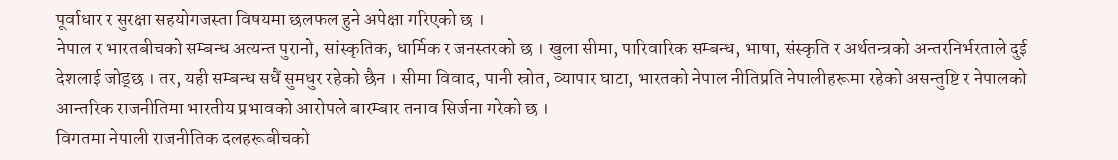पूर्वाधार र सुरक्षा सहयोगजस्ता विषयमा छलफल हुने अपेक्षा गरिएको छ ।
नेपाल र भारतबीचको सम्बन्ध अत्यन्त पुरानो, सांस्कृतिक, धार्मिक र जनस्तरको छ । खुला सीमा, पारिवारिक सम्बन्ध, भाषा, संस्कृति र अर्थतन्त्रको अन्तरनिर्भरताले दुई देशलाई जोड्छ । तर, यही सम्बन्ध सधैं सुमधुर रहेको छैन । सीमा विवाद, पानी स्रोत, व्यापार घाटा, भारतको नेपाल नीतिप्रति नेपालीहरूमा रहेको असन्तुष्टि र नेपालको आन्तरिक राजनीतिमा भारतीय प्रभावको आरोपले बारम्बार तनाव सिर्जना गरेको छ ।
विगतमा नेपाली राजनीतिक दलहरूबीचको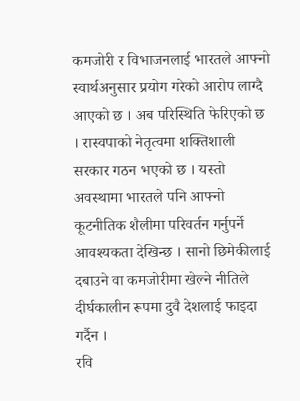कमजोरी र विभाजनलाई भारतले आफ्नो स्वार्थअनुसार प्रयोग गरेको आरोप लाग्दै आएको छ । अब परिस्थिति फेरिएको छ । रास्वपाको नेतृत्वमा शक्तिशाली सरकार गठन भएको छ । यस्तो अवस्थामा भारतले पनि आफ्नो कूटनीतिक शैलीमा परिवर्तन गर्नुपर्ने आवश्यकता देखिन्छ । सानो छिमेकीलाई दबाउने वा कमजोरीमा खेल्ने नीतिले दीर्घकालीन रूपमा दुवै देशलाई फाइदा गर्दैन ।
रवि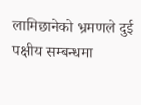लामिछानेको भ्रमणले दुई पक्षीय सम्बन्धमा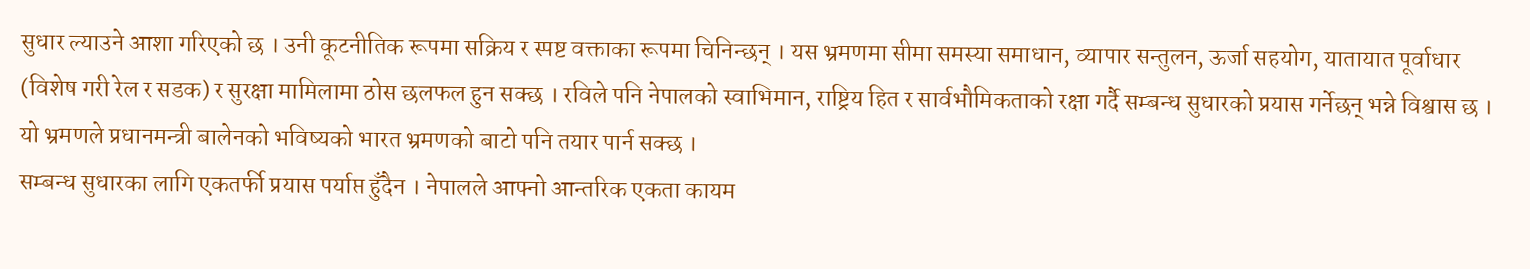सुधार ल्याउने आशा गरिएको छ । उनी कूटनीतिक रूपमा सक्रिय र स्पष्ट वक्ताका रूपमा चिनिन्छन् । यस भ्रमणमा सीमा समस्या समाधान, व्यापार सन्तुलन, ऊर्जा सहयोग, यातायात पूर्वाधार (विशेष गरी रेल र सडक) र सुरक्षा मामिलामा ठोस छलफल हुन सक्छ । रविले पनि नेपालको स्वाभिमान, राष्ट्रिय हित र सार्वभौमिकताको रक्षा गर्दै सम्बन्ध सुधारको प्रयास गर्नेछन् भन्ने विश्वास छ । यो भ्रमणले प्रधानमन्त्री बालेनको भविष्यको भारत भ्रमणको बाटो पनि तयार पार्न सक्छ ।
सम्बन्ध सुधारका लागि एकतर्फी प्रयास पर्याप्त हुँदैन । नेपालले आफ्नो आन्तरिक एकता कायम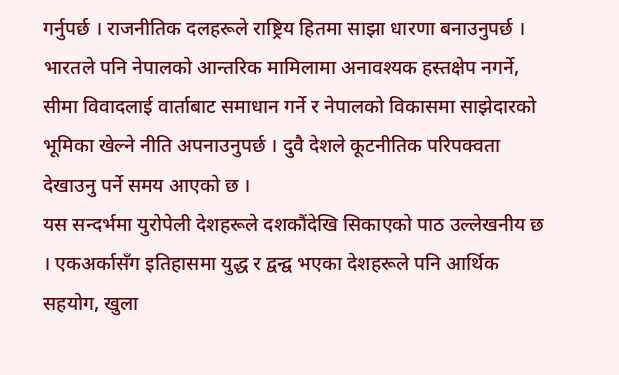गर्नुपर्छ । राजनीतिक दलहरूले राष्ट्रिय हितमा साझा धारणा बनाउनुपर्छ । भारतले पनि नेपालको आन्तरिक मामिलामा अनावश्यक हस्तक्षेप नगर्ने, सीमा विवादलाई वार्ताबाट समाधान गर्ने र नेपालको विकासमा साझेदारको भूमिका खेल्ने नीति अपनाउनुपर्छ । दुवै देशले कूटनीतिक परिपक्वता देखाउनु पर्ने समय आएको छ ।
यस सन्दर्भमा युरोपेली देशहरूले दशकौंदेखि सिकाएको पाठ उल्लेखनीय छ । एकअर्कासँग इतिहासमा युद्ध र द्वन्द्व भएका देशहरूले पनि आर्थिक सहयोग, खुला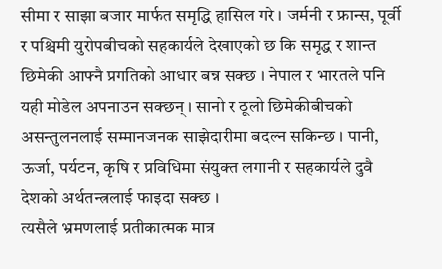सीमा र साझा बजार मार्फत समृद्धि हासिल गरे । जर्मनी र फ्रान्स, पूर्वी र पश्चिमी युरोपबीचको सहकार्यले देखाएको छ कि समृद्ध र शान्त छिमेकी आफ्नै प्रगतिको आधार बन्न सक्छ । नेपाल र भारतले पनि यही मोडेल अपनाउन सक्छन् । सानो र ठूलो छिमेकीबीचको असन्तुलनलाई सम्मानजनक साझेदारीमा बदल्न सकिन्छ । पानी, ऊर्जा, पर्यटन, कृषि र प्रविधिमा संयुक्त लगानी र सहकार्यले दुवै देशको अर्थतन्त्रलाई फाइदा सक्छ ।
त्यसैले भ्रमणलाई प्रतीकात्मक मात्र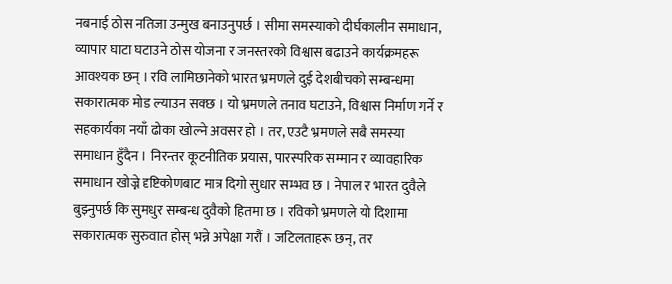नबनाई ठोस नतिजा उन्मुख बनाउनुपर्छ । सीमा समस्याको दीर्घकालीन समाधान, व्यापार घाटा घटाउने ठोस योजना र जनस्तरको विश्वास बढाउने कार्यक्रमहरू आवश्यक छन् । रवि लामिछानेको भारत भ्रमणले दुई देशबीचको सम्बन्धमा सकारात्मक मोड ल्याउन सक्छ । यो भ्रमणले तनाव घटाउने, विश्वास निर्माण गर्ने र सहकार्यका नयाँ ढोका खोल्ने अवसर हो । तर, एउटै भ्रमणले सबै समस्या समाधान हुँदैन । निरन्तर कूटनीतिक प्रयास, पारस्परिक सम्मान र व्यावहारिक समाधान खोज्ने दृष्टिकोणबाट मात्र दिगो सुधार सम्भव छ । नेपाल र भारत दुवैले बुझ्नुपर्छ कि सुमधुर सम्बन्ध दुवैको हितमा छ । रविको भ्रमणले यो दिशामा सकारात्मक सुरुवात होस् भन्ने अपेक्षा गरौं । जटिलताहरू छन्, तर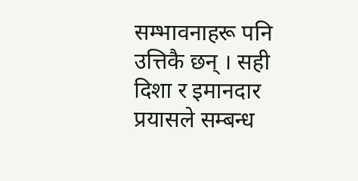सम्भावनाहरू पनि उत्तिकै छन् । सही दिशा र इमानदार प्रयासले सम्बन्ध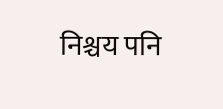निश्चय पनि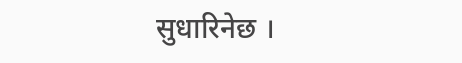सुधारिनेछ ।